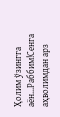Ҳолим ўзингга аён...Раббим!Сенга аҳволимдан арз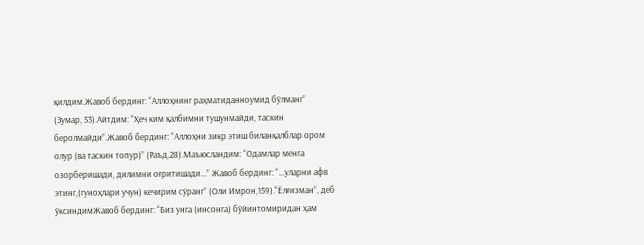қилдим.Жавоб бердинг: “Аллоҳнинг раҳматиданноумид бўлманг” (Зумар, 53).Айтдим: “Ҳеч ким қалбимни тушунмайди, таскин беролмайди”.Жавоб бердинг: “Аллоҳни зикр этиш биланқалблар ором олур (ва таскин топур)” (Раъд,28).Маъюсландим: “Одамлар менга озорберишади, дилимни оғритишади...” Жавоб бердинг: “...уларни афв этинг,(гуноҳлари учун) кечирим сўранг” (Оли Имрон,159).“Ёлғизман”, деб ўксиндимЖавоб бердинг: “Биз унга (инсонга) бўйинтомиридан ҳам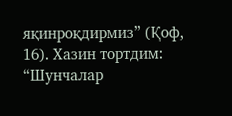яқинроқдирмиз” (Қоф, 16). Хазин тортдим: “Шунчалар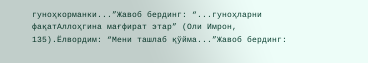гуноҳкорманки...”Жавоб бердинг: “...гуноҳларни фақатАллоҳгина мағфират этар” (Оли Имрон, 135).Ёлвордим: “Мени ташлаб қўйма...”Жавоб бердинг: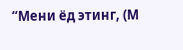“Мени ёд этинг, (М